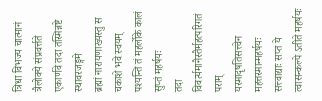त्रिधा विभज्य चात्मानं त्रैलोक्ये संप्रवर्त्तते
एकार्णवे तदा तस्मिन्नष्टे स्थावरजङ्गमे
ब्रह्मां नारायणाख्यस्तु स चकाशे भवे स्वयम्
पश्यन्ति तं महर्लोके कालं सुप्तं महर्षयः
तदा विवर्त्यमानैस्तैर्महत्परिगतं पराम्
यस्मादृषतिसत्त्वेन महत्तस्मान्महर्षयः
सत्त्वाद्याः सप्त ये त्वासन्कल्पे ऽतीते महर्षयः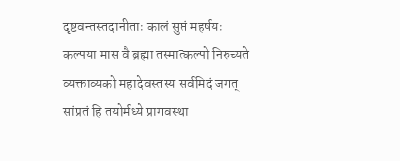दृष्टवन्तस्तदानीताः कालं सुप्तं महर्षयः
कल्पया मास वै ब्रह्मा तस्मात्कल्पो निरुच्यते
व्यक्ताव्यको महादेवस्तस्य सर्वमिदं जगत्
सांप्रतं हि तयोर्मध्ये प्रागवस्था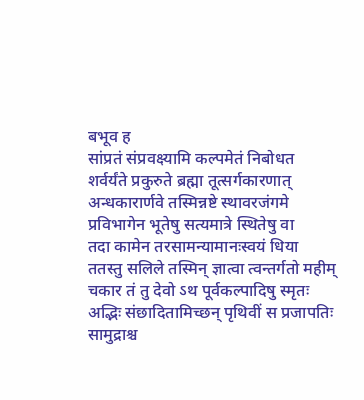बभूव ह
सांप्रतं संप्रवक्ष्यामि कल्पमेतं निबोधत
शर्वर्यंते प्रकुरुते ब्रह्मा तूत्सर्गकारणात्
अन्धकारार्णवे तस्मिन्नष्टे स्थावरजंगमे
प्रविभागेन भूतेषु सत्यमात्रे स्थितेषु वा
तदा कामेन तरसामन्यामानःस्वयं धिया
ततस्तु सलिले तस्मिन् ज्ञात्वा त्वन्तर्गतो महीम्
चकार तं तु देवो ऽथ पूर्वकल्पादिषु स्मृतः
अद्भिः संछादितामिच्छन् पृथिवीं स प्रजापतिः
सामुद्राश्च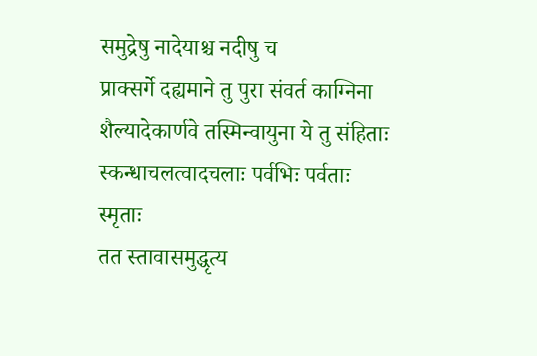समुद्रेषु नादेयाश्च नदीषु च
प्राक्सर्गे दह्यमाने तु पुरा संवर्त काग्निना
शैल्यादेकार्णवे तस्मिन्वायुना ये तु संहिताः
स्कन्धाचलत्वादचलाः पर्वभिः पर्वताः स्मृताः
तत स्तावासमुद्धृत्य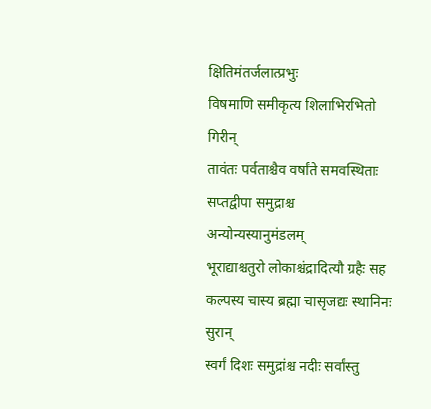क्षितिमंतर्जलात्प्रभुः
विषमाणि समीकृत्य शिलाभिरभितो गिरीन्
तावंतः पर्वताश्चैव वर्षांते समवस्थिताः
सप्तद्वीपा समुद्राश्च अन्योन्यस्यानुमंडलम्
भूराद्याश्चतुरो लोकाश्चंद्रादित्यौ ग्रहैः सह
कल्पस्य चास्य ब्रह्मा चासृजद्यः स्थानिनः सुरान्
स्वर्गं दिशः समुद्रांश्च नदीः सर्वांस्तु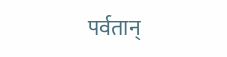पर्वतान्